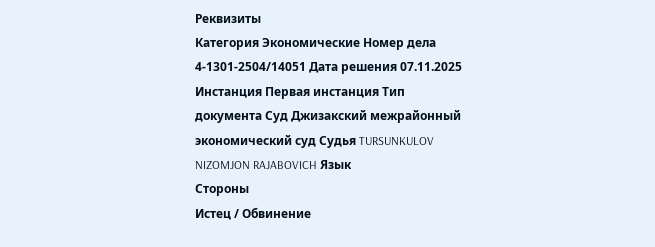Реквизиты
Категория Экономические Номер дела 4-1301-2504/14051 Дата решения 07.11.2025 Инстанция Первая инстанция Тип документа Суд Джизакский межрайонный экономический суд Судья TURSUNKULOV NIZOMJON RAJABOVICH Язык
Стороны
Истец / Обвинение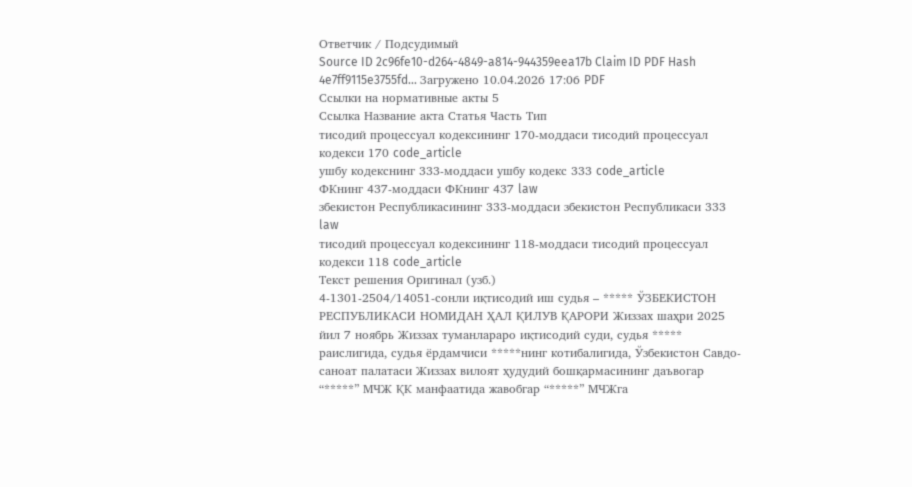Ответчик / Подсудимый
Source ID 2c96fe10-d264-4849-a814-944359eea17b Claim ID PDF Hash 4e7ff9115e3755fd... Загружено 10.04.2026 17:06 PDF
Ссылки на нормативные акты 5
Ссылка Название акта Статья Часть Тип
тисодий процессуал кодексининг 170-моддаси тисодий процессуал кодекси 170 code_article
ушбу кодекснинг 333-моддаси ушбу кодекс 333 code_article
ФКнинг 437-моддаси ФКнинг 437 law
збекистон Республикасининг 333-моддаси збекистон Республикаси 333 law
тисодий процессуал кодексининг 118-моддаси тисодий процессуал кодекси 118 code_article
Текст решения Оригинал (узб.)
4-1301-2504/14051-сонли иқтисодий иш судья – ***** ЎЗБЕКИСТОН РЕСПУБЛИКАСИ НОМИДАН ҲАЛ ҚИЛУВ ҚАРОРИ Жиззах шаҳри 2025 йил 7 ноябрь Жиззах туманлараро иқтисодий суди, судья ***** раислигида, судья ёрдамчиси *****нинг котибалигида, Ўзбекистон Савдо-саноат палатаси Жиззах вилоят ҳудудий бошқармасининг даъвогар “*****” МЧЖ ҚК манфаатида жавобгар “*****” МЧЖга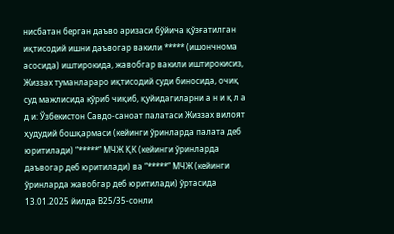нисбатан берган даъво аризаси бўйича қўзғатилган иқтисодий ишни даъвогар вакили ***** (ишончнома асосида) иштирокида, жавобгар вакили иштирокисиз, Жиззах туманлараро иқтисодий суди биносида, очиқ суд мажлисида кўриб чиқиб, қуйидагиларни а н и қ л а д и: Ўзбекистон Савдо-саноат палатаси Жиззах вилоят ҳудудий бошқармаси (кейинги ўринларда палата деб юритилади) “*****” МЧЖ ҚК (кейинги ўринларда даъвогар деб юритилади) ва “*****” МЧЖ (кейинги ўринларда жавобгар деб юритилади) ўртасида 13.01.2025 йилда В25/35-сонли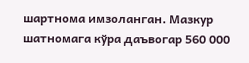шартнома имзоланган. Мазкур шатномага кўра даъвогар 560 000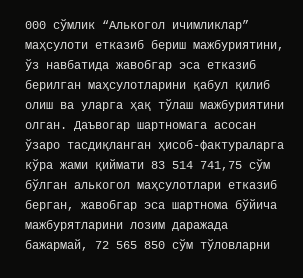000 сўмлик “Алькогол ичимликлар” маҳсулоти етказиб бериш мажбуриятини, ўз навбатида жавобгар эса етказиб берилган маҳсулотларини қабул қилиб олиш ва уларга ҳақ тўлаш мажбуриятини олган. Даъвогар шартномага асосан ўзаро тасдиқланган ҳисоб-фактураларга кўра жами қиймати 83 514 741,75 сўм бўлган алькогол маҳсулотлари етказиб берган, жавобгар эса шартнома бўйича мажбурятларини лозим даражада бажармай, 72 565 850 сўм тўловларни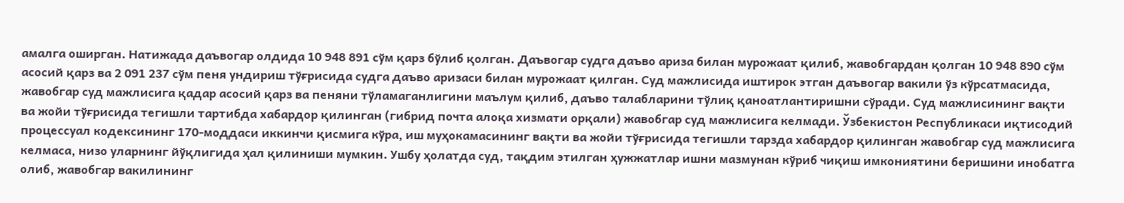амалга оширган. Натижада даъвогар олдида 10 948 891 сўм қарз бўлиб қолган. Даъвогар судга даъво ариза билан мурожаат қилиб, жавобгардан қолган 10 948 890 сўм асосий қарз ва 2 091 237 сўм пеня ундириш тўғрисида судга даъво аризаси билан мурожаат қилган. Суд мажлисида иштирок этган даъвогар вакили ўз кўрсатмасида, жавобгар суд мажлисига қадар асосий қарз ва пеняни тўламаганлигини маълум қилиб, даъво талабларини тўлиқ қаноатлантиришни сўради. Суд мажлисининг вақти ва жойи тўғрисида тегишли тартибда хабардор қилинган (гибрид почта алоқа хизмати орқали) жавобгар суд мажлисига келмади. Ўзбекистон Республикаси иқтисодий процессуал кодексининг 170-моддаси иккинчи қисмига кўра, иш муҳокамасининг вақти ва жойи тўғрисида тегишли тарзда хабардор қилинган жавобгар суд мажлисига келмаса, низо уларнинг йўқлигида ҳал қилиниши мумкин. Ушбу ҳолатда суд, тақдим этилган ҳужжатлар ишни мазмунан кўриб чиқиш имкониятини беришини инобатга олиб, жавобгар вакилининг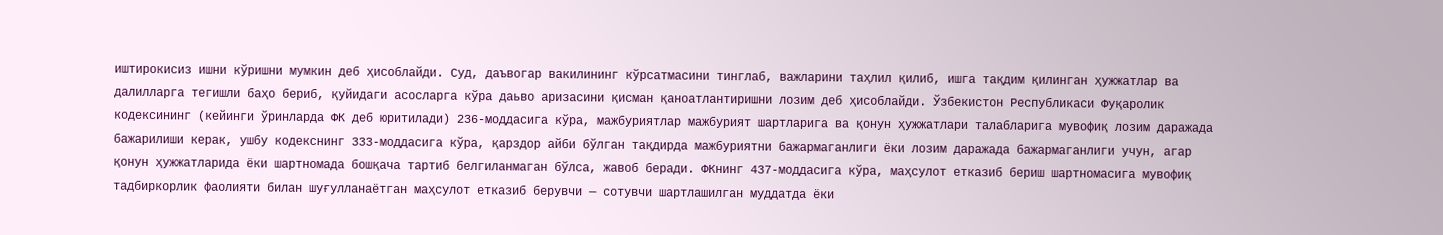иштирокисиз ишни кўришни мумкин деб ҳисоблайди. Суд, даъвогар вакилининг кўрсатмасини тинглаб, важларини таҳлил қилиб, ишга тақдим қилинган ҳужжатлар ва далилларга тегишли баҳо бериб, қуйидаги асосларга кўра даьво аризасини қисман қаноатлантиришни лозим деб ҳисоблайди. Ўзбекистон Республикаси Фуқаролик кодексининг (кейинги ўринларда ФК деб юритилади) 236-моддасига кўра, мажбуриятлар мажбурият шартларига ва қонун ҳужжатлари талабларига мувофиқ лозим даражада бажарилиши керак, ушбу кодекснинг 333-моддасига кўра, қарздор айби бўлган тақдирда мажбуриятни бажармаганлиги ёки лозим даражада бажармаганлиги учун, агар қонун ҳужжатларида ёки шартномада бошқача тартиб белгиланмаган бўлса, жавоб беради. ФКнинг 437-моддасига кўра, маҳсулот етказиб бериш шартномасига мувофиқ тадбиркорлик фаолияти билан шуғулланаётган маҳсулот етказиб берувчи — сотувчи шартлашилган муддатда ёки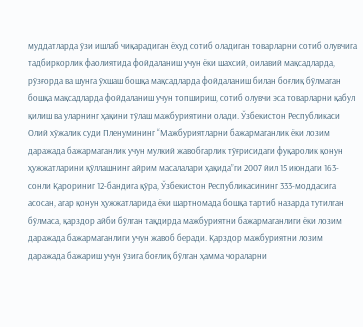муддатларда ўзи ишлаб чиқарадиган ёхуд сотиб оладиган товарларни сотиб олувчига тадбиркорлик фаолиятида фойдаланиш учун ёки шахсий, оилавий мақсадларда, рўзғорда ва шунга ўхшаш бошқа мақсадларда фойдаланиш билан боғлиқ бўлмаган бошқа мақсадларда фойдаланиш учун топшириш, сотиб олувчи эса товарларни қабул қилиш ва уларнинг ҳақини тўлаш мажбуриятини олади. Ўзбекистон Республикаси Олий хўжалик суди Пленумининг “Мажбуриятларни бажармаганлик ёки лозим даражада бажармаганлик учун мулкий жавобгарлик тўғрисидаги фуқаролик қонун ҳужжатларини қўллашнинг айрим масалалари ҳақида”ги 2007 йил 15 июндаги 163-сонли Қарориниг 12-бандига қўра, Ўзбекистон Республикасининг 333-моддасига асосан, агар қонун ҳужжатларида ёки шартномада бошқа тартиб назарда тутилган бўлмаса, қарздор айби бўлган тақдирда мажбуриятни бажармаганлиги ёки лозим даражада бажармаганлиги учун жавоб беради. Қарздор мажбуриятни лозим даражада бажариш учун ўзига боғлиқ бўлган ҳамма чораларни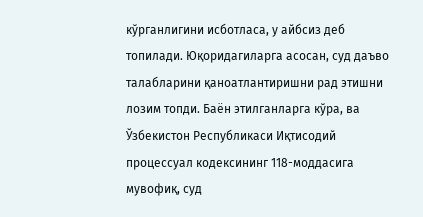кўрганлигини исботласа, у айбсиз деб топилади. Юқоридагиларга асосан, суд даъво талабларини қаноатлантиришни рад этишни лозим топди. Баён этилганларга кўра, ва Ўзбекистон Республикаси Иқтисодий процессуал кодексининг 118-моддасига мувофиқ, суд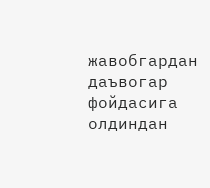жавобгардан даъвогар фойдасига олдиндан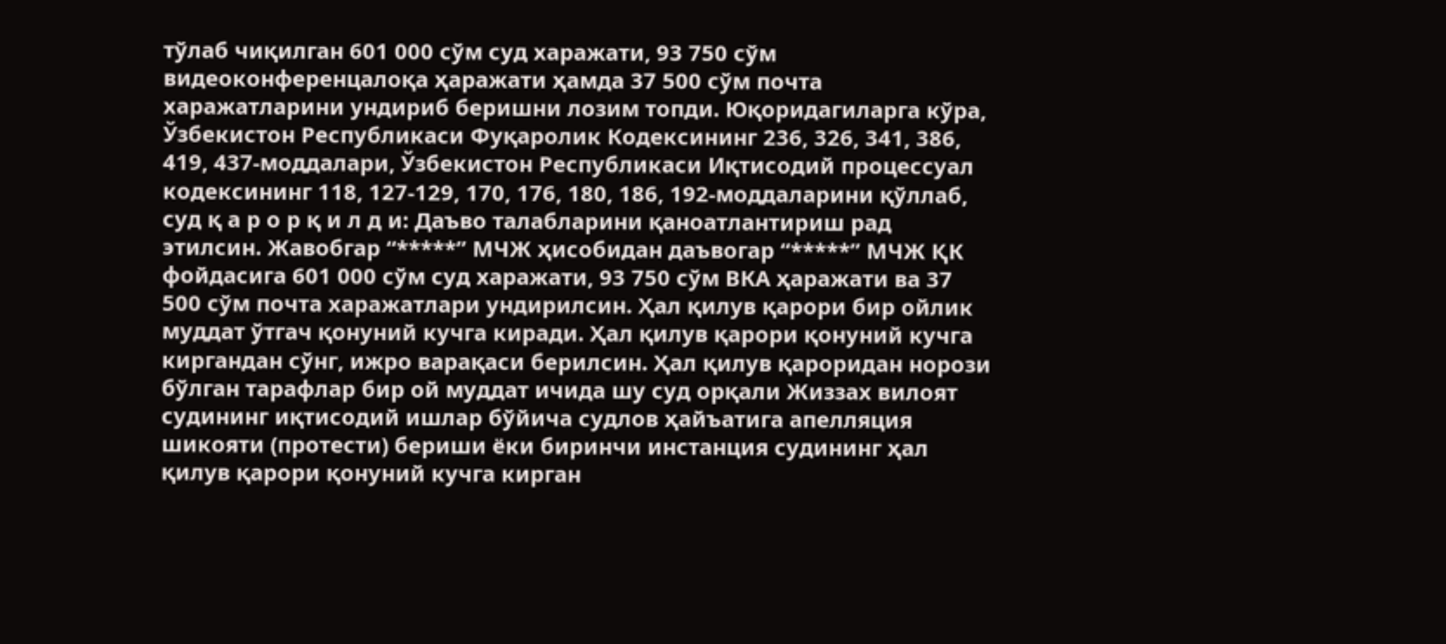тўлаб чиқилган 601 000 сўм суд харажати, 93 750 сўм видеоконференцалоқа ҳаражати ҳамда 37 500 сўм почта харажатларини ундириб беришни лозим топди. Юқоридагиларга кўра, Ўзбекистон Республикаси Фуқаролик Кодексининг 236, 326, 341, 386, 419, 437-моддалари, Ўзбекистон Республикаси Иқтисодий процессуал кодексининг 118, 127-129, 170, 176, 180, 186, 192-моддаларини қўллаб, суд қ а р о р қ и л д и: Даъво талабларини қаноатлантириш рад этилсин. Жавобгар “*****” МЧЖ ҳисобидан даъвогар “*****” МЧЖ ҚК фойдасига 601 000 сўм суд харажати, 93 750 сўм ВКА ҳаражати ва 37 500 сўм почта харажатлари ундирилсин. Ҳал қилув қарори бир ойлик муддат ўтгач қонуний кучга киради. Ҳал қилув қарори қонуний кучга киргандан сўнг, ижро варақаси берилсин. Ҳал қилув қароридан норози бўлган тарафлар бир ой муддат ичида шу суд орқали Жиззах вилоят судининг иқтисодий ишлар бўйича судлов ҳайъатига апелляция шикояти (протести) бериши ёки биринчи инстанция судининг ҳал қилув қарори қонуний кучга кирган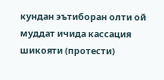кундан эътиборан олти ой муддат ичида кассация шикояти (протести)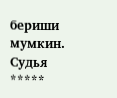бериши мумкин. Судья *****